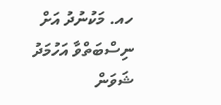ހއ. މަކުނުދު އަށް ނިސްބަތްވާ އަހުމަދު ޝަވަން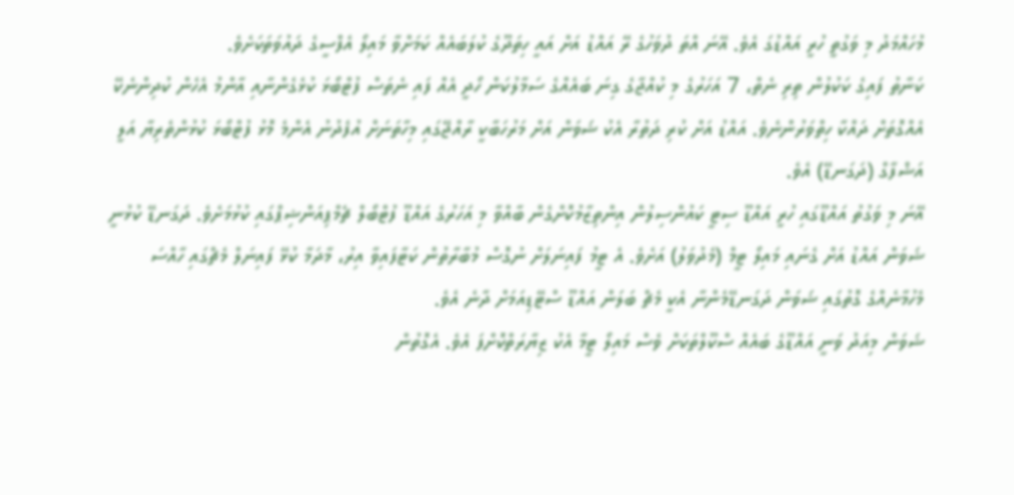މުހައްމަދު މި ވަގުތީ ހުރީ އައްޑުގަ އެވެ. އޭނަ އްތަ ދުވަހުގެ ރޭ އައްޑު އަށް އައީ ހިތަދޫގެ ކުލަބައެއް ކަމަށްވާ މައިލޯ އެފްސީގެ ދައުވަތަކަށެވެ.
ކަނާތު ފައިގެ ކަކުލުން ތިރި ނެތް، 7 އަހަރުގެ މި ކުއްޖާގެ ގިނަ ބައެއްގެ ސަމާލުކަން ހޯދީ އެއް ފައި ނެތަސް ފުޓްބޯޅަ ކުޅެގެންނާއި އާންމު އެހެން ކުދިންނެކޭ އެއްގޮތަށް ދައްކާ ހިތްވަރުންނެވެ. އައްޑު އަށް ކުރި ދަތުރާ އެކު ޝަވަން އަށް މަރުހަބާކީ ރާއްޖޭގައި މިހާތަނަށް އުފެދުނު އެންމެ މޮޅު ފުޓްބޯޅަ ކުޅުންތެރިޔާ އަލީ އަޝްފާގް (ދަގަނޑޭ) އެވެ.
އޭނަ މި ވަގުތު އައްޑޫގައި ހުރީ އައްޑޫ ސިޓީ ކައުންސިލުން އިންތިޒާމުކޮށްގެން ބާއްވާ މި އަހަރުގެ އައްޑޫ ފުޓްބޯލް ޗެމްޕިއަންޝިޕްގައި ކުޅުމަށެވެ. ދަގަނޑޭ ކުޅުނީ ޝަވަން އައްޑު އަށް ގެނައި މައިލޯ ޓީމް (މެދުވަލު) އަށެވެ. އެ ޓީމު ފައިނަލަށް ނުގޮސް މުބާރާތުން ކަޓާފައިވާ އިރު، މާދަމާ ކުޅޭ ފައިނަލް މެޗްގައި ހާއްސަ މެހުމާނެއްގެ ގޮތުގައި ޝަވަން ދަގަނޑޭމެންނާ އެކީ މެޗް ބަލަން އައްޑޫ ސްޓޭޑިއަމަށް ދާނެ އެވެ.
ޝަވަން މިއަދު ވަނީ އައްޑޫގެ ބައެއް ސްކޫލްތަކަށް ވެސް މައިލޯ ޓީމާ އެކު ޒިޔާރަތްކޮށްފަ އެވެ. އެގޮތުން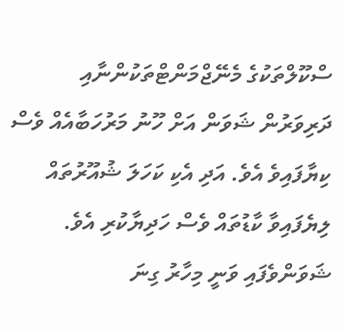ސްކޫލްތަކުގެ މެނޭޖްމަންޓްތަކުންނާއި ދަރިވަރުން ޝަވަން އަށް ހޫނު މަރުހަބާއެއް ވެސް ކިޔާފައިވެ އެވެ. އަދި އެކި ކަހަލަ ޝުއޫރުތައް ލިޔެފައިވާ ކާޑުތައް ވެސް ހަދިޔާކުރި އެވެ. ޝަވަންވެފައި ވަނީ މިހާރު ގިނަ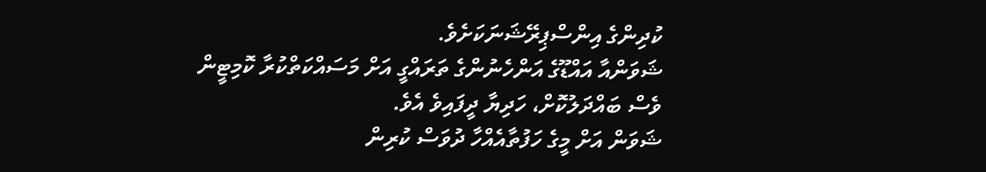ކުދިންގެ އިންސްޕިރޭޝަނަކަށެވެ.
ޝަވަންއާ އައްޑޫގެ އަންހެނުންގެ ތަރައްގީ އަށް މަސައްކަތްކުރާ ކޮމިޓީން ވެސް ބައްދަލުކޮށް، ހަދިޔާ ދީފައިވެ އެވެ.
ޝަވަން އަށް މީގެ ހަފުތާއެއްހާ ދުވަސް ކުރިން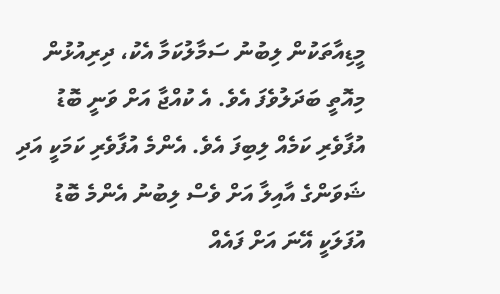މީޑިއާތަކުން ލިބުނު ސަމާލުކަމާ އެކު، ދިރިއުޅުން މިއޮތީ ބަދަލުވެފަ އެވެ. އެ ކުއްޖާ އަށް ވަނީ ބޮޑު އުފާވެރި ކަމެއް ލިބިފަ އެވެ. އެންމެ އުފާވެރި ކަމަކީ އަދި ޝަވަންގެ އާއިލާ އަށް ވެސް ލިބުނު އެންމެ ބޮޑު އުފަލަކީ އޭނަ އަށް ފައެއް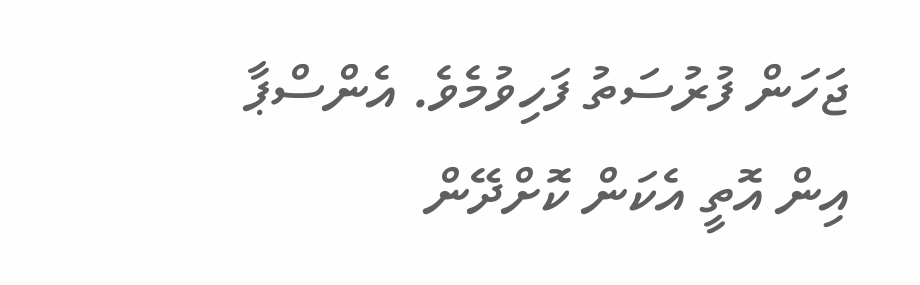ޖަހަން ފުރުސަތު ފަހިވުމެވެ. އެންސްޕާ އިން އޮތީ އެކަން ކޮށްދޭން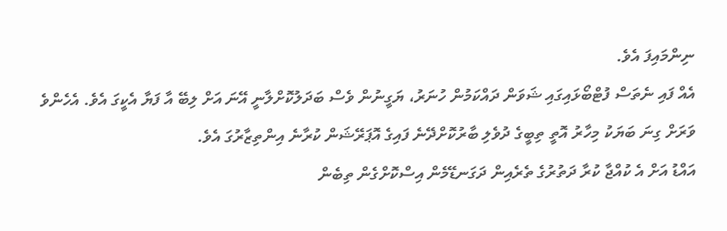ނިންމައިފަ އެވެ.
އެއް ފައި ނެތަސް ފުޓްބޯޅައިގައި ޝަވަން ދައްކަމުން ހުނަރު، ޔަގީނުން ވެސް ބަދަލުކޮށްލާނީ އޭނަ އަށް ލިބޭ އާ ފަޔާ އެކީގަ އެވެ. އެހެންވެ ވަރަށް ގިނަ ބަޔަކު މިހާރު އޮތީ ތިބީގެ ދުވެލި ބާރުކޮށްދޭނެ ފައިގެ އޮޕަރޭޝަން ކުރާނެ އިންތިޒާރުގަ އެވެ.
އައްޑު އަށް އެ ކުއްޖާ ކުރާ ދަތުރުގެ ތެރެއިން ދަގަނޑޭމެން އިސްކޮށްގެން ތިބެން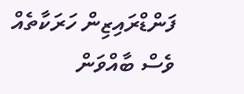ފަންޑްރައިޒިން ހަރަކާތެއް ވެސް ބާއްވަން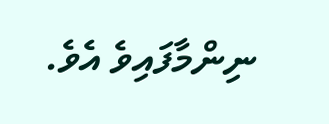ނިންމާފައިވެ އެވެ.